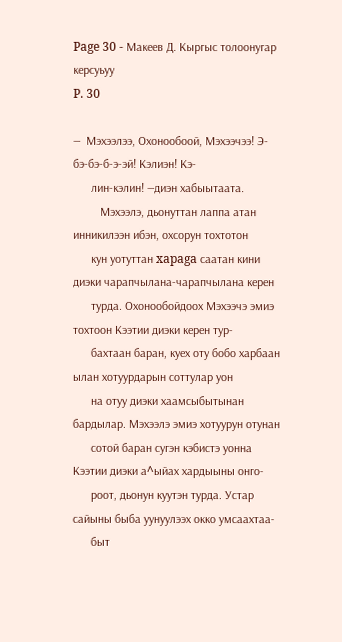Page 30 - Макеев Д. Кыргыс толоонугар керсуьуу
P. 30

—  Мэхээлээ, Охонообоой, Мэхээчээ! Э-бэ-бэ-б-э-эй! Кэлиэн! Кэ-
      лин-кэлин! —диэн хабыытаата.
         Мэхээлэ, дьонуттан лаппа атан инникилээн ибэн, охсорун тохтотон
      кун уотуттан xapaga саатан кини диэки чарапчылана-чарапчылана керен
      турда. Охонообойдоох Мэхээчэ эмиэ тохтоон Кээтии диэки керен тур-
      бахтаан баран, куех оту бобо харбаан ылан хотуурдарын соттулар уон
      на отуу диэки хаамсыбытынан бардылар. Мэхээлэ эмиэ хотуурун отунан
      сотой баран сугэн кэбистэ уонна Кээтии диэки а^ыйах хардыыны онго-
      роот, дьонун куутэн турда. Устар сайыны быба уунуулээх окко умсаахтаа-
      быт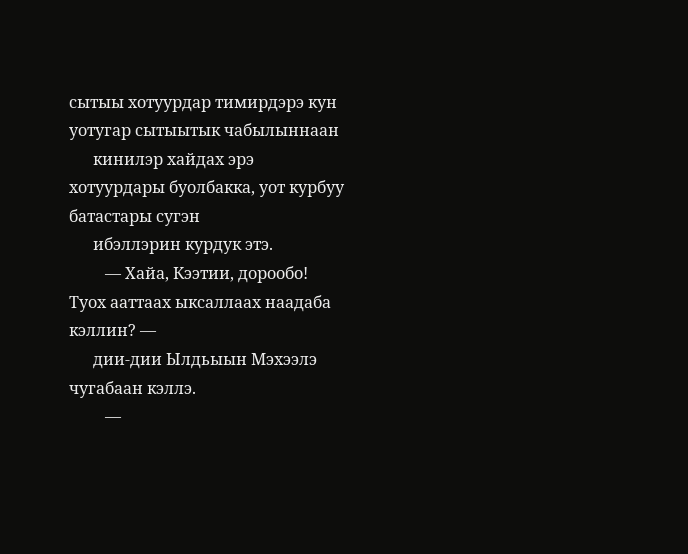сытыы хотуурдар тимирдэрэ кун уотугар сытыытык чабылыннаан
      кинилэр хайдах эрэ хотуурдары буолбакка, уот курбуу батастары сугэн
      ибэллэрин курдук этэ.
         — Хайа, Кээтии, дорообо! Туох ааттаах ыксаллаах наадаба кэллин? —
      дии-дии Ылдьыын Мэхээлэ чугабаан кэллэ.
         —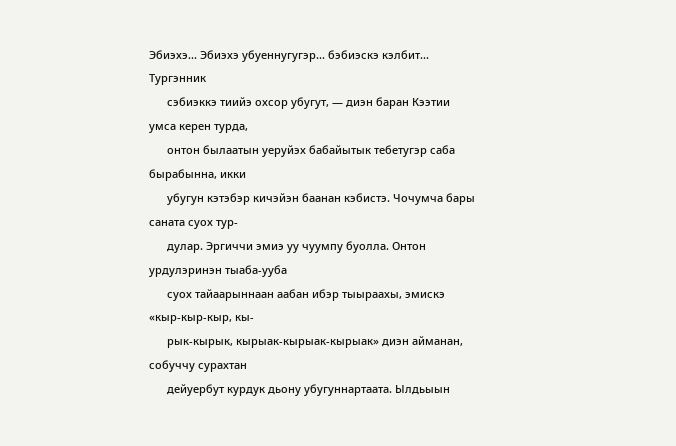Эбиэхэ... Эбиэхэ убуеннугугэр... бэбиэскэ кэлбит... Тургэнник
      сэбиэккэ тиийэ охсор убугут, — диэн баран Кээтии умса керен турда,
      онтон былаатын уеруйэх бабайытык тебетугэр саба бырабынна, икки
      убугун кэтэбэр кичэйэн баанан кэбистэ. Чочумча бары саната суох тур-
      дулар. Эргиччи эмиэ уу чуумпу буолла. Онтон урдулэринэн тыаба-ууба
      суох тайаарыннаан аабан ибэр тыыраахы, эмискэ «кыр-кыр-кыр, кы-
      рык-кырык, кырыак-кырыак-кырыак» диэн айманан, собуччу сурахтан
      дейуербут курдук дьону убугуннартаата. Ылдьыын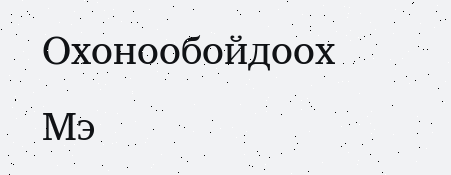Охонообойдоох Мэ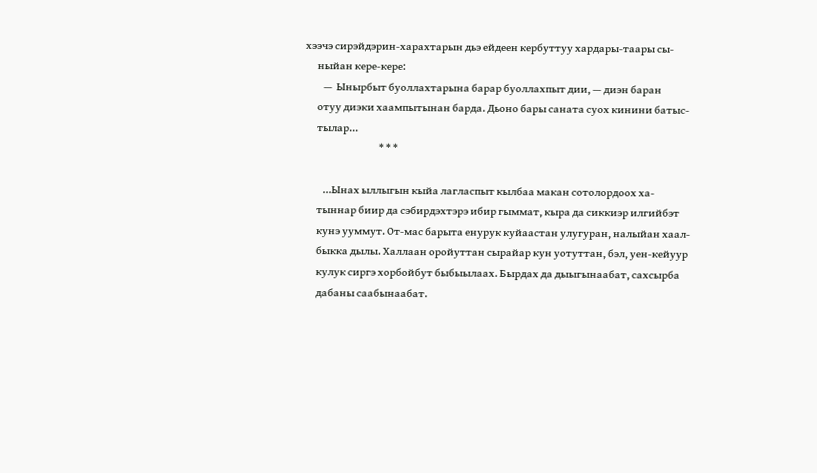хээчэ сирэйдэрин-харахтарын дьэ ейдеен кербуттуу хардары-таары сы-
      ныйан кере-кере:
         —  Ынырбыт буоллахтарына барар буоллахпыт дии, — диэн баран
      отуу диэки хаампытынан барда. Дьоно бары саната суох кинини батыс-
      тылар...
                                     * * *

         ...Ынах ыллыгын кыйа лагласпыт кылбаа макан сотолордоох ха-
      тыннар биир да сэбирдэхтэрэ ибир гыммат, кыра да сиккиэр илгийбэт
      кунэ ууммут. От-мас барыта енурук куйаастан улугуран, налыйан хаал-
      быкка дылы. Халлаан оройуттан сырайар кун уотуттан, бэл, уен-кейуур
      кулук сиргэ хорбойбут быбыылаах. Бырдах да дыыгынаабат, сахсырба
      дабаны саабынаабат.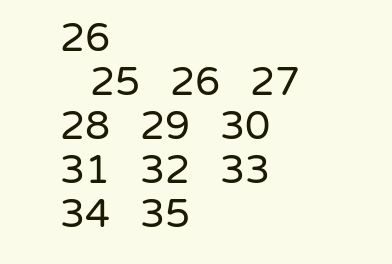26
   25   26   27   28   29   30   31   32   33   34   35